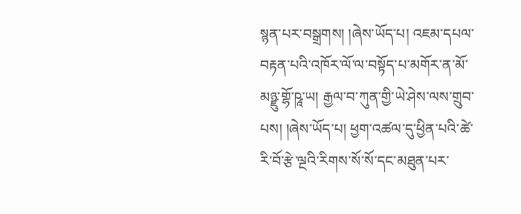སྙན་པར་བསྒྲགས། །ཞེས་ཡོད་པ། འཇམ་དཔལ་བརྟན་པའི་འཁོར་ལོ་ལ་བསྟོད་པ་མགོར་ན་མོ་མཉྫུ་གྷོ་ཥཱ་ཡ། རྒྱལ་བ་ཀུན་གྱི་ཡེ་ཤེས་ལས་གྲུབ་པས། །ཞེས་ཡོད་པ། ཕྱག་འཚལ་དུ་ཕྱིན་པའི་ཚེ་རི་བོ་རྩེ་ལྔའི་རིགས་སོ་སོ་དང་མཐུན་པར་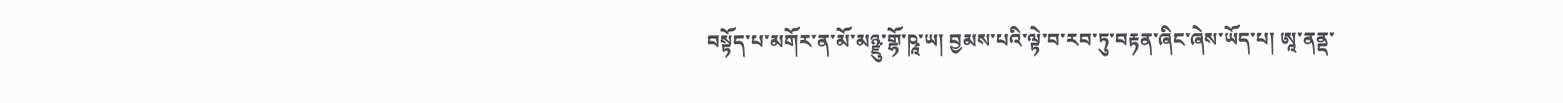བསྟོད་པ་མགོར་ན་མོ་མཉྫུ་གྷོ་ཥཱ་ཡ། བྱམས་པའི་ལྟེ་བ་རབ་ཏུ་བརྟན་ཞིང་ཞེས་ཡོད་པ། ཨཱ་ནནྡ་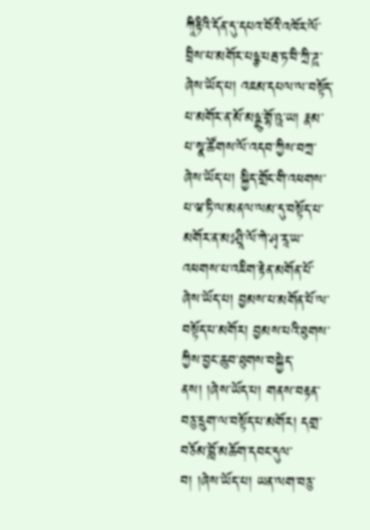ཀཱིརྟིའི་དོན་དུ་དཔའ་བོའི་འཁོར་ལོ་བྲིས་པ་མགོར་པཉྩ་པརྦ་ཏ་བི་ཀྲི་ཌཱ་ཞེས་ཡོད་པ། འཇམ་དཔལ་ལ་བསྟོད་པ་མགོར་ན་མོ་མཉྫུ་གྷོ་ཥཱ་ཡ། རྣམ་པ་སྣ་ཚོགས་ལོ་འདབ་ཀྱིས་བཀྲ་ཞེས་ཡོད་པ། སྐྱིད་གྲོང་གི་འཕགས་པ་ཝ་ཏི་ལ་མནལ་ལམ་དུ་བསྟོད་པ་མགོར་ན་མཿཤྲཱི་ལོ་ཀེ་ཤྭ་རཱ་ཡ་འཕགས་པ་འཇིག་རྟེན་མགོན་པོ་ཞེས་ཡོད་པ། བྱམས་པ་མགོན་པོ་ལ་བསྟོད་པ་མགོར། བྱམས་པའི་ཐུགས་ཀྱིས་བྱང་ཆུབ་ཐུགས་བསྐྱེད་ནས། །ཞེས་ཡོད་པ། གནས་བརྟན་བཅུ་དྲུག་ལ་བསྟོད་པ་མགོར། དགྲ་བཅོམ་བློ་མཆོག་དབང་དུལ་བ། །ཞེས་ཡོད་པ། ཡན་ལག་བཅུ་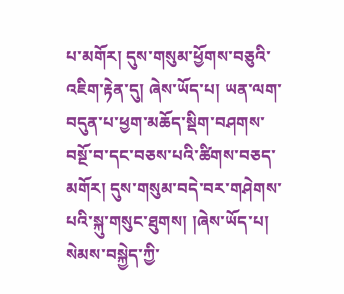པ་མགོར། དུས་གསུམ་ཕྱོགས་བཅུའི་འཇིག་རྟེན་དུ། ཞེས་ཡོད་པ། ཡན་ལག་བདུན་པ་ཕྱག་མཆོད་སྡིག་བཤགས་བསྔོ་བ་དང་བཅས་པའི་ཚིགས་བཅད་མགོར། དུས་གསུམ་བདེ་བར་གཤེགས་པའི་སྐུ་གསུང་ཐུགས། །ཞེས་ཡོད་པ། སེམས་བསྐྱེད་ཀྱི་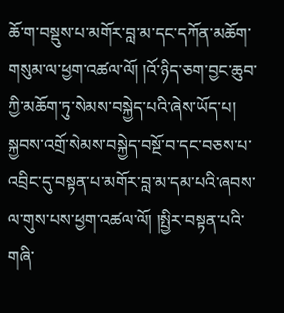ཆོ་ག་བསྡུས་པ་མགོར་བླ་མ་དང་དཀོན་མཆོག་གསུམ་ལ་ཕྱག་འཚལ་ལོ། །འོ་ཉིད་ཅག་བྱང་ཆུབ་ཀྱི་མཆོག་ཏུ་སེམས་བསྐྱེད་པའི་ཞེས་ཡོད་པ། སྐྱབས་འགྲོ་སེམས་བསྐྱེད་བསྔོ་བ་དང་བཅས་པ་འབྲིང་དུ་བསྟན་པ་མགོར་བླ་མ་དམ་པའི་ཞབས་ལ་གུས་པས་ཕྱག་འཚལ་ལོ། །སྤྱིར་བསྟན་པའི་གཞི་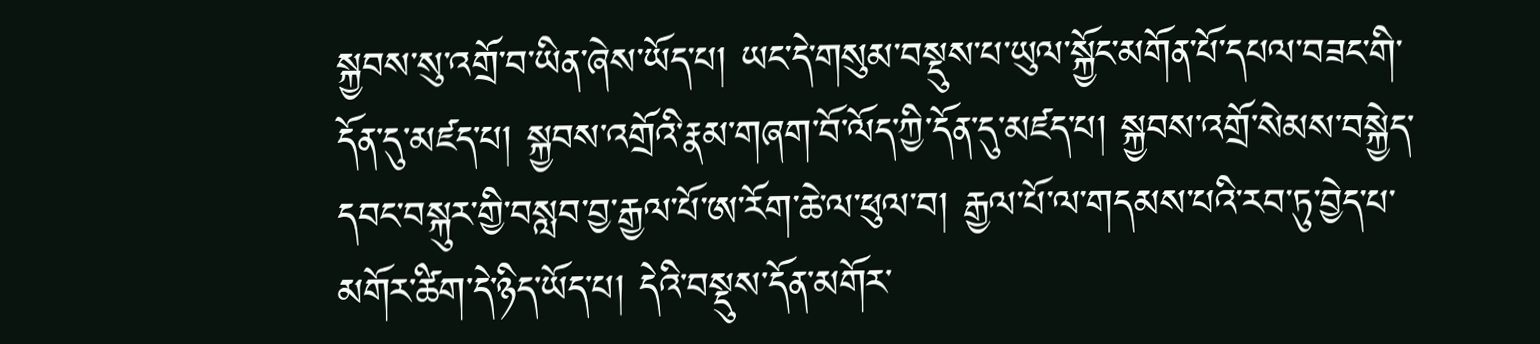སྐྱབས་སུ་འགྲོ་བ་ཡིན་ཞེས་ཡོད་པ། ཡང་དེ་གསུམ་བསྡུས་པ་ཡུལ་སྐྱོང་མགོན་པོ་དཔལ་བཟང་གི་དོན་དུ་མཛད་པ། སྐྱབས་འགྲོའི་རྣམ་གཞག་བོ་ལོད་ཀྱི་དོན་དུ་མཛད་པ། སྐྱབས་འགྲོ་སེམས་བསྐྱེད་དབང་བསྐུར་གྱི་བསླབ་བྱ་རྒྱལ་པོ་ཨ་རོག་ཆེ་ལ་ཕུལ་བ། རྒྱལ་པོ་ལ་གདམས་པའི་རབ་ཏུ་བྱེད་པ་མགོར་ཚིག་དེ་ཉིད་ཡོད་པ། དེའི་བསྡུས་དོན་མགོར་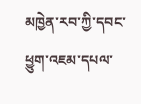མཁྱེན་རབ་ཀྱི་དབང་ཕྱུག་འཇམ་དཔལ་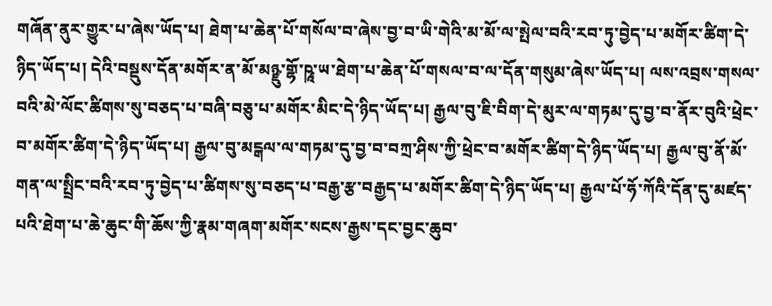གཞོན་ནུར་གྱུར་པ་ཞེས་ཡོད་པ། ཐེག་པ་ཆེན་པོ་གསོལ་བ་ཞེས་བྱ་བ་ཡི་གེའི་མ་མོ་ལ་སྤེལ་བའི་རབ་ཏུ་བྱེད་པ་མགོར་ཚིག་དེ་ཉིད་ཡོད་པ། དེའི་བསྡུས་དོན་མགོར་ན་མོ་མཉྫུ་གྷོ་ཥཱ་ཡ་ཐེག་པ་ཆེན་པོ་གསལ་བ་ལ་དོན་གསུམ་ཞེས་ཡོད་པ། ལས་འབྲས་གསལ་བའི་མེ་ལོང་ཚིགས་སུ་བཅད་པ་བཞི་བཅུ་པ་མགོར་མིང་དེ་ཉིད་ཡོད་པ། རྒྱལ་བུ་ཇི་བིག་དེ་མུར་ལ་གཏམ་དུ་བྱ་བ་ནོར་བུའི་ཕྲེང་བ་མགོར་ཚིག་དེ་ཉིད་ཡོད་པ། རྒྱལ་བུ་མངྒལ་ལ་གཏམ་དུ་བྱ་བ་བཀྲ་ཤིས་ཀྱི་ཕྲེང་བ་མགོར་ཚིག་དེ་ཉིད་ཡོད་པ། རྒྱལ་བུ་ནོ་མོ་གན་ལ་སྤྲིང་བའི་རབ་ཏུ་བྱེད་པ་ཚིགས་སུ་བཅད་པ་བརྒྱ་རྩ་བརྒྱད་པ་མགོར་ཚིག་དེ་ཉིད་ཡོད་པ། རྒྱལ་པོ་ཧོ་ཀོའི་དོན་དུ་མཛད་པའི་ཐེག་པ་ཆེ་ཆུང་གི་ཆོས་ཀྱི་རྣམ་གཞག་མགོར་སངས་རྒྱས་དང་བྱང་ཆུབ་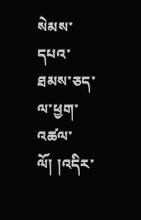སེམས་དཔའ་ཐམས་ཅད་ལ་ཕྱག་འཚལ་ལོ། །འདིར་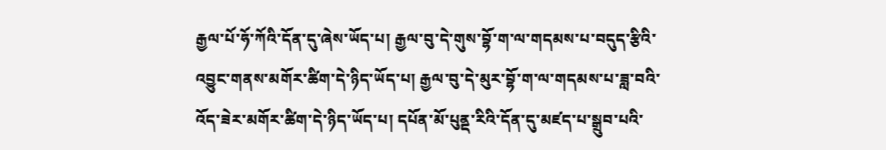རྒྱལ་པོ་ཧོ་ཀོའི་དོན་དུ་ཞེས་ཡོད་པ། རྒྱལ་བུ་དེ་གུས་བྷོ་ག་ལ་གདམས་པ་བདུད་རྩིའི་འབྱུང་གནས་མགོར་ཚིག་དེ་ཉིད་ཡོད་པ། རྒྱལ་བུ་དེ་མུར་བྷོ་ག་ལ་གདམས་པ་ཟླ་བའི་འོད་ཟེར་མགོར་ཚིག་དེ་ཉིད་ཡོད་པ། དཔོན་མོ་པུནྡ་རིའི་དོན་དུ་མཛད་པ་སྒྲུབ་པའི་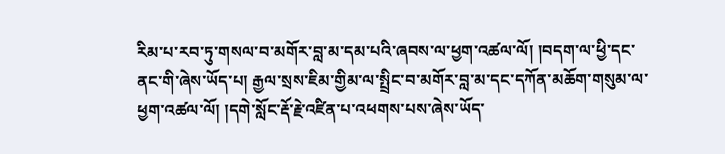རིམ་པ་རབ་ཏུ་གསལ་བ་མགོར་བླ་མ་དམ་པའི་ཞབས་ལ་ཕྱག་འཚལ་ལོ། །བདག་ལ་ཕྱི་དང་ནང་གི་ཞེས་ཡོད་པ། རྒྱལ་སྲས་ཇིམ་གྱིམ་ལ་སྤྲིང་བ་མགོར་བླ་མ་དང་དཀོན་མཆོག་གསུམ་ལ་ཕྱག་འཚལ་ལོ། །དགེ་སློང་རྡོ་རྗེ་འཛིན་པ་འཕགས་པས་ཞེས་ཡོད་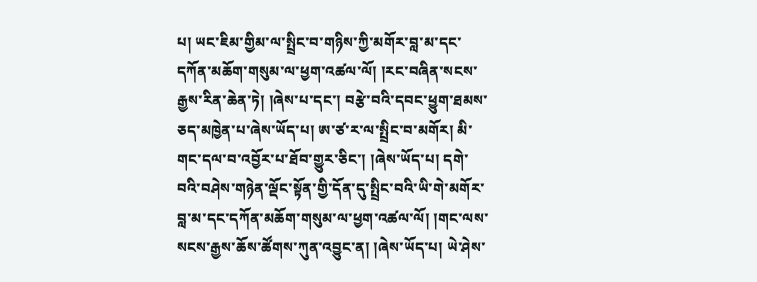པ། ཡང་ཇིམ་གྱིམ་ལ་སྤྲིང་བ་གཉིས་ཀྱི་མགོར་བླ་མ་དང་དཀོན་མཆོག་གསུམ་ལ་ཕྱག་འཚལ་ལོ། །རང་བཞིན་སངས་རྒྱས་རིན་ཆེན་ཏེ། །ཞེས་པ་དང་། བརྩེ་བའི་དབང་ཕྱུག་ཐམས་ཅད་མཁྱེན་པ་ཞེས་ཡོད་པ། ཨ་ཙ་ར་ལ་སྤྲིང་བ་མགོར། མི་གང་དལ་བ་འབྱོར་པ་ཐོབ་གྱུར་ཅིང་། །ཞེས་ཡོད་པ། དགེ་བའི་བཤེས་གཉེན་ལྡོང་སྟོན་གྱི་དོན་དུ་སྤྲིང་བའི་ཡི་གེ་མགོར་བླ་མ་དང་དཀོན་མཆོག་གསུམ་ལ་ཕྱག་འཚལ་ལོ། །གང་ལས་སངས་རྒྱས་ཆོས་ཚོགས་ཀུན་འབྱུང་ན། །ཞེས་ཡོད་པ། ཡེ་ཤེས་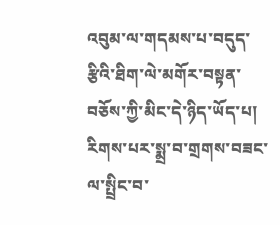འབུམ་ལ་གདམས་པ་བདུད་རྩིའི་ཐིག་ལེ་མགོར་བསྟན་བཅོས་ཀྱི་མིང་དེ་ཉིད་ཡོད་པ། རིགས་པར་སྨྲ་བ་གྲགས་བཟང་ལ་སྤྲིང་བ་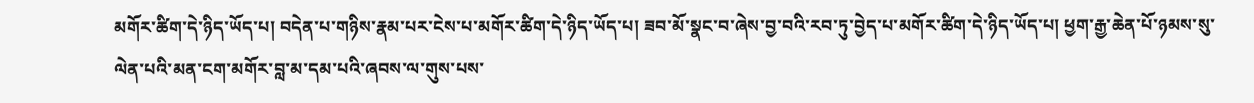མགོར་ཚིག་དེ་ཉིད་ཡོད་པ། བདེན་པ་གཉིས་རྣམ་པར་ངེས་པ་མགོར་ཚིག་དེ་ཉིད་ཡོད་པ། ཟབ་མོ་སྣང་བ་ཞེས་བྱ་བའི་རབ་ཏུ་བྱེད་པ་མགོར་ཚིག་དེ་ཉིད་ཡོད་པ། ཕྱག་རྒྱ་ཆེན་པོ་ཉམས་སུ་ལེན་པའི་མན་ངག་མགོར་བླ་མ་དམ་པའི་ཞབས་ལ་གུས་པས་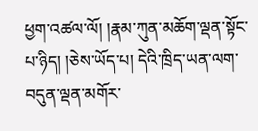ཕྱག་འཚལ་ལོ། །རྣམ་ཀུན་མཆོག་ལྡན་སྟོང་པ་ཉིད། །ཅེས་ཡོད་པ། དེའི་ཁྲིད་ཡན་ལག་བདུན་ལྡན་མགོར་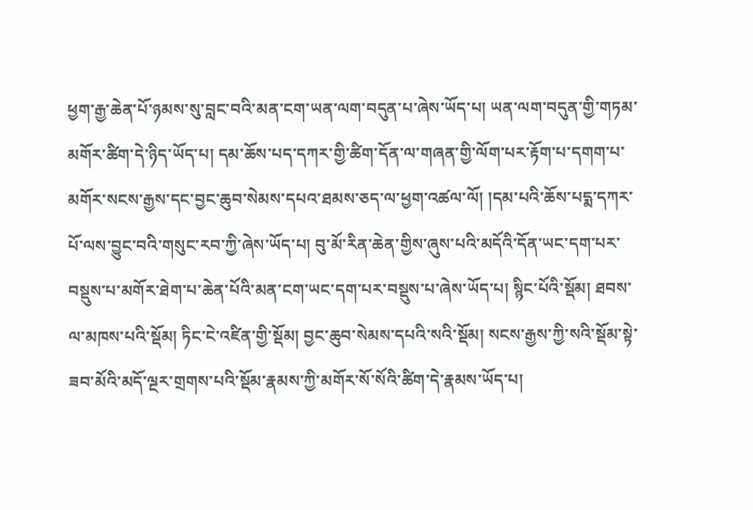ཕྱག་རྒྱ་ཆེན་པོ་ཉམས་སུ་བླང་བའི་མན་ངག་ཡན་ལག་བདུན་པ་ཞེས་ཡོད་པ། ཡན་ལག་བདུན་གྱི་གཏམ་མགོར་ཚིག་དེ་ཉིད་ཡོད་པ། དམ་ཆོས་པད་དཀར་གྱི་ཚིག་དོན་ལ་གཞན་གྱི་ལོག་པར་རྟོག་པ་དགག་པ་མགོར་སངས་རྒྱས་དང་བྱང་ཆུབ་སེམས་དཔའ་ཐམས་ཅད་ལ་ཕྱག་འཚལ་ལོ། །དམ་པའི་ཆོས་པདྨ་དཀར་པོ་ལས་བྱུང་བའི་གསུང་རབ་ཀྱི་ཞེས་ཡོད་པ། བུ་མོ་རིན་ཆེན་གྱིས་ཞུས་པའི་མདོའི་དོན་ཡང་དག་པར་བསྡུས་པ་མགོར་ཐེག་པ་ཆེན་པོའི་མན་ངག་ཡང་དག་པར་བསྡུས་པ་ཞེས་ཡོད་པ། སྙིང་པོའི་སྡོམ། ཐབས་ལ་མཁས་པའི་སྡོམ། ཏིང་ངེ་འཛིན་གྱི་སྡོམ། བྱང་ཆུབ་སེམས་དཔའི་སའི་སྡོམ། སངས་རྒྱས་ཀྱི་སའི་སྡོམ་སྟེ་ཟབ་མོའི་མདོ་ལྔར་གྲགས་པའི་སྡོམ་རྣམས་ཀྱི་མགོར་སོ་སོའི་ཚིག་དེ་རྣམས་ཡོད་པ།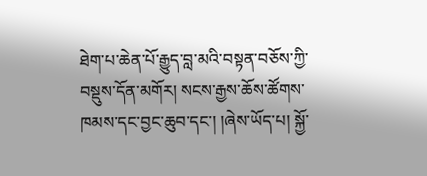ཐེག་པ་ཆེན་པོ་རྒྱུད་བླ་མའི་བསྟན་བཅོས་ཀྱི་བསྡུས་དོན་མགོར། སངས་རྒྱས་ཆོས་ཚོགས་ཁམས་དང་བྱང་ཆུབ་དང་། །ཞེས་ཡོད་པ། སྐྱོ་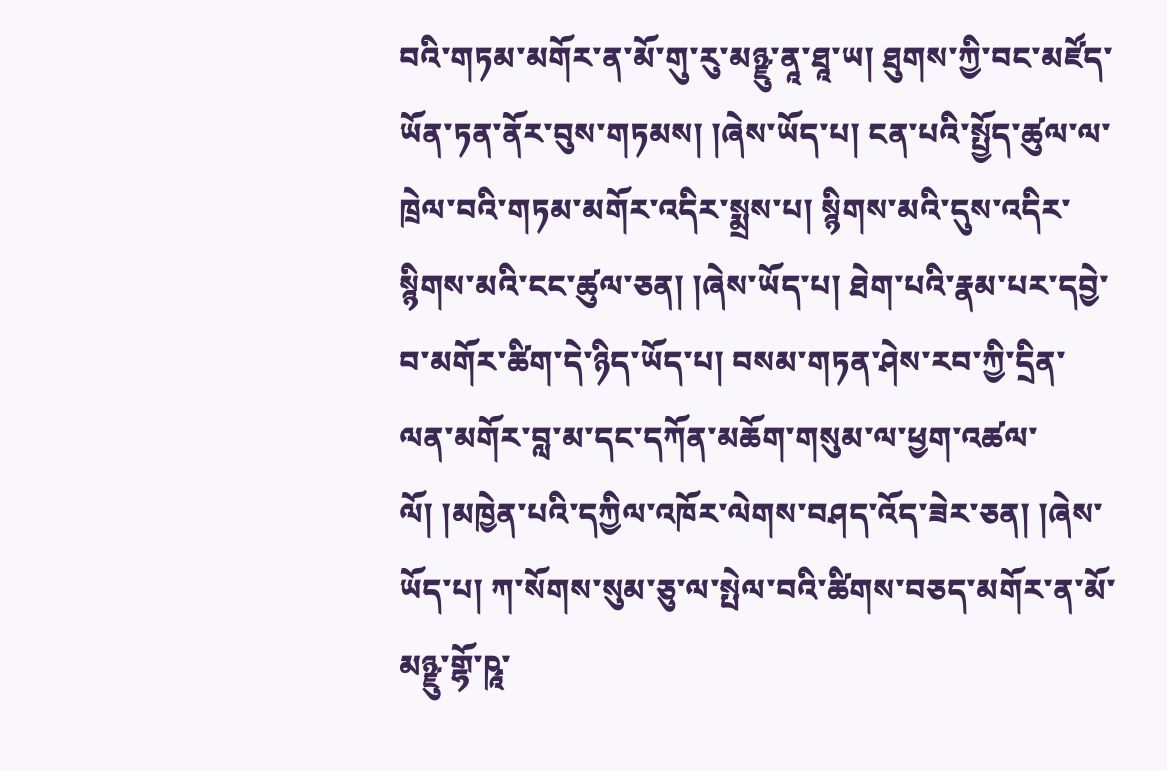བའི་གཏམ་མགོར་ན་མོ་གུ་རུ་མཉྫུ་ནཱ་ཐཱ་ཡ། ཐུགས་ཀྱི་བང་མཛོད་ཡོན་ཏན་ནོར་བུས་གཏམས། །ཞེས་ཡོད་པ། ངན་པའི་སྤྱོད་ཚུལ་ལ་ཁྲེལ་བའི་གཏམ་མགོར་འདིར་སྨྲས་པ། སྙིགས་མའི་དུས་འདིར་སྙིགས་མའི་ངང་ཚུལ་ཅན། །ཞེས་ཡོད་པ། ཐེག་པའི་རྣམ་པར་དབྱེ་བ་མགོར་ཚིག་དེ་ཉིད་ཡོད་པ། བསམ་གཏན་ཤེས་རབ་ཀྱི་དྲིན་ལན་མགོར་བླ་མ་དང་དཀོན་མཆོག་གསུམ་ལ་ཕྱག་འཚལ་ལོ། །མཁྱེན་པའི་དཀྱིལ་འཁོར་ལེགས་བཤད་འོད་ཟེར་ཅན། །ཞེས་ཡོད་པ། ཀ་སོགས་སུམ་ཅུ་ལ་སྤེལ་བའི་ཚིགས་བཅད་མགོར་ན་མོ་མཉྫུ་གྷོ་ཥཱ་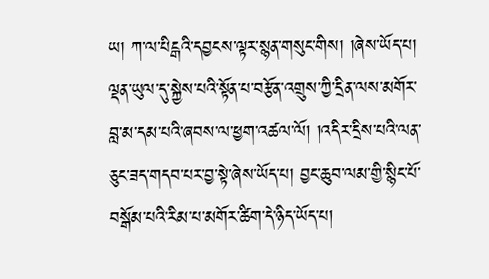ཡ། ཀ་ལ་པིངྒའི་དབྱངས་ལྟར་སྙན་གསུང་གིས། །ཞེས་ཡོད་པ། ལྡན་ཡུལ་དུ་སྐྱེས་པའི་སྟོན་པ་བརྩོན་འགྲུས་ཀྱི་དྲིན་ལས་མགོར་བླ་མ་དམ་པའི་ཞབས་ལ་ཕྱག་འཚལ་ལོ། །འདིར་དྲིས་པའི་ལན་ཅུང་ཟད་གདབ་པར་བྱ་སྟེ་ཞེས་ཡོད་པ། བྱང་ཆུབ་ལམ་གྱི་སྙིང་པོ་བསྒོམ་པའི་རིམ་པ་མགོར་ཚིག་དེ་ཉིད་ཡོད་པ།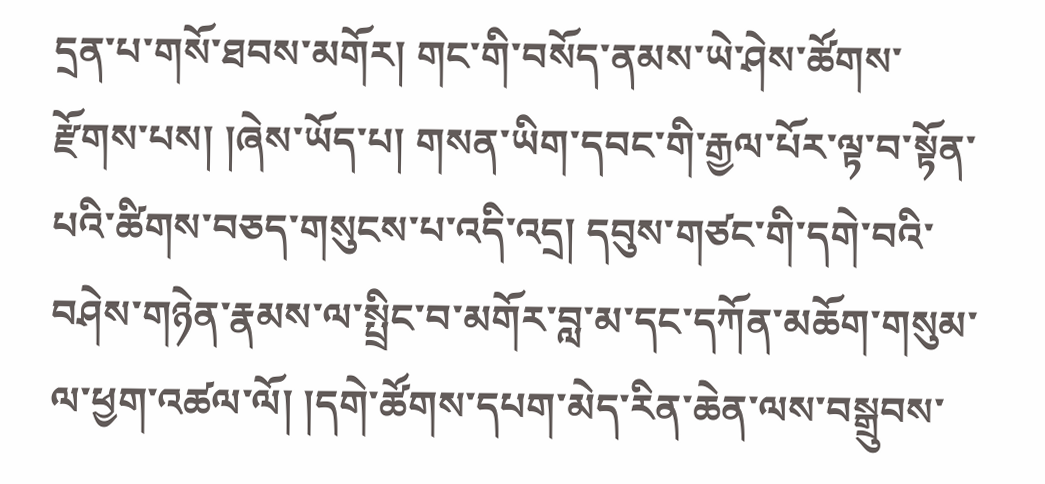དྲན་པ་གསོ་ཐབས་མགོར། གང་གི་བསོད་ནམས་ཡེ་ཤེས་ཚོགས་རྫོགས་པས། །ཞེས་ཡོད་པ། གསན་ཡིག་དབང་གི་རྒྱལ་པོར་ལྟ་བ་སྟོན་པའི་ཚིགས་བཅད་གསུངས་པ་འདི་འདྲ། དབུས་གཙང་གི་དགེ་བའི་བཤེས་གཉེན་རྣམས་ལ་སྤྲིང་བ་མགོར་བླ་མ་དང་དཀོན་མཆོག་གསུམ་ལ་ཕྱག་འཚལ་ལོ། །དགེ་ཚོགས་དཔག་མེད་རིན་ཆེན་ལས་བསྒྲུབས་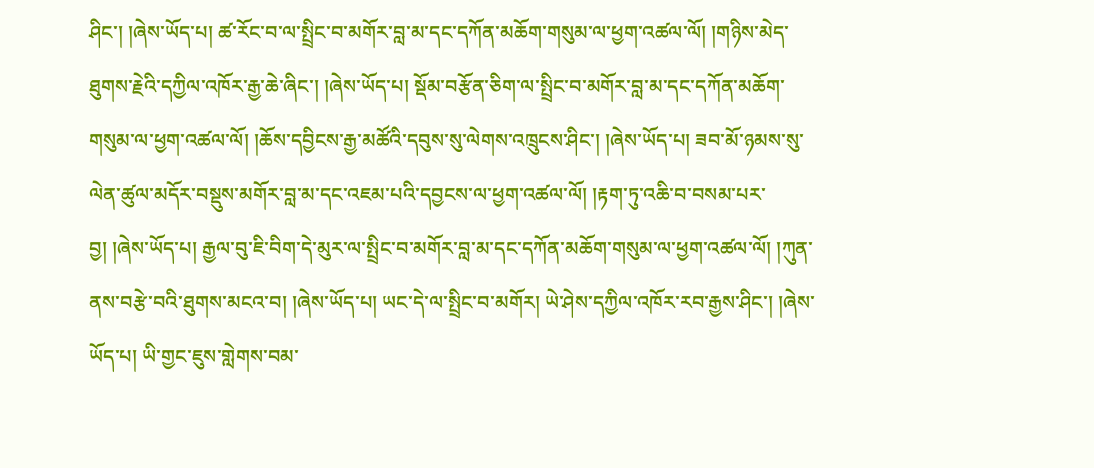ཤིང་། །ཞེས་ཡོད་པ། ཚ་རོང་བ་ལ་སྤྲིང་བ་མགོར་བླ་མ་དང་དཀོན་མཆོག་གསུམ་ལ་ཕྱག་འཚལ་ལོ། །གཉིས་མེད་ཐུགས་རྗེའི་དཀྱིལ་འཁོར་རྒྱ་ཆེ་ཞིང་། །ཞེས་ཡོད་པ། སྡོམ་བརྩོན་ཅིག་ལ་སྤྲིང་བ་མགོར་བླ་མ་དང་དཀོན་མཆོག་གསུམ་ལ་ཕྱག་འཚལ་ལོ། །ཆོས་དབྱིངས་རྒྱ་མཚོའི་དབུས་སུ་ལེགས་འཁྲུངས་ཤིང་། །ཞེས་ཡོད་པ། ཟབ་མོ་ཉམས་སུ་ལེན་ཚུལ་མདོར་བསྡུས་མགོར་བླ་མ་དང་འཇམ་པའི་དབྱངས་ལ་ཕྱག་འཚལ་ལོ། །རྟག་ཏུ་འཆི་བ་བསམ་པར་བྱ། །ཞེས་ཡོད་པ། རྒྱལ་བུ་ཇི་བིག་དེ་མུར་ལ་སྤྲིང་བ་མགོར་བླ་མ་དང་དཀོན་མཆོག་གསུམ་ལ་ཕྱག་འཚལ་ལོ། །ཀུན་ནས་བརྩེ་བའི་ཐུགས་མངའ་བ། །ཞེས་ཡོད་པ། ཡང་དེ་ལ་སྤྲིང་བ་མགོར། ཡེ་ཤེས་དཀྱིལ་འཁོར་རབ་རྒྱས་ཤིང་། །ཞེས་ཡོད་པ། ཡི་གྱང་ཇུས་གླེགས་བམ་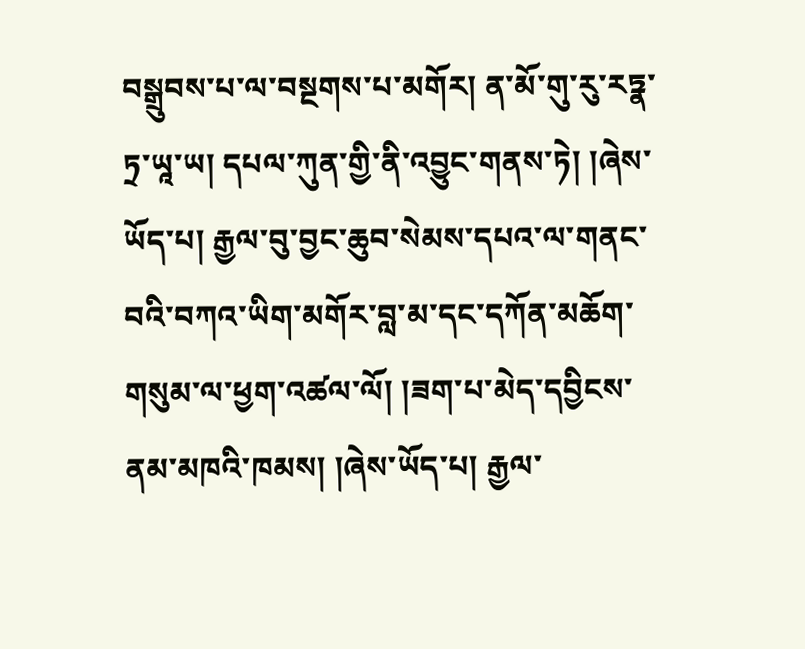བསྒྲུབས་པ་ལ་བསྔགས་པ་མགོར། ན་མོ་གུ་རུ་རཏྣ་ཏྲ་ཡཱ་ཡ། དཔལ་ཀུན་གྱི་ནི་འབྱུང་གནས་ཏེ། །ཞེས་ཡོད་པ། རྒྱལ་བུ་བྱང་ཆུབ་སེམས་དཔའ་ལ་གནང་བའི་བཀའ་ཡིག་མགོར་བླ་མ་དང་དཀོན་མཆོག་གསུམ་ལ་ཕྱག་འཚལ་ལོ། །ཟག་པ་མེད་དབྱིངས་ནམ་མཁའི་ཁམས། །ཞེས་ཡོད་པ། རྒྱལ་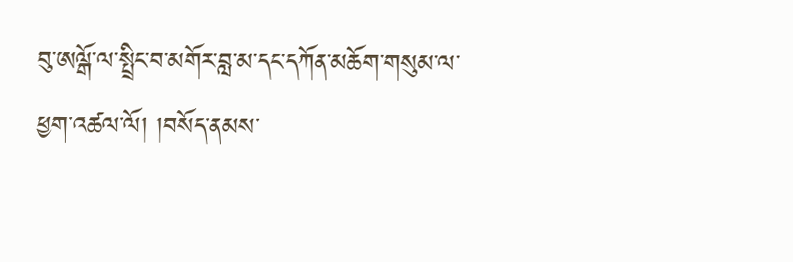བུ་ཨལྒོ་ལ་སྤྲིང་བ་མགོར་བླ་མ་དང་དཀོན་མཆོག་གསུམ་ལ་ཕྱག་འཚལ་ལོ། །བསོད་ནམས་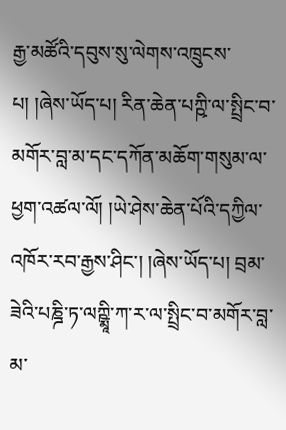རྒྱ་མཚོའི་དབུས་སུ་ལེགས་འཁྲུངས་པ། །ཞེས་ཡོད་པ། རིན་ཆེན་པཀྵི་ལ་སྤྲིང་བ་མགོར་བླ་མ་དང་དཀོན་མཆོག་གསུམ་ལ་ཕྱག་འཚལ་ལོ། །ཡེ་ཤེས་ཆེན་པོའི་དཀྱིལ་འཁོར་རབ་རྒྱས་ཤིང་། །ཞེས་ཡོད་པ། བྲམ་ཟེའི་པཎྜི་ཏ་ལཀྵྨཱི་ཀ་ར་ལ་སྤྲིང་བ་མགོར་བླ་མ་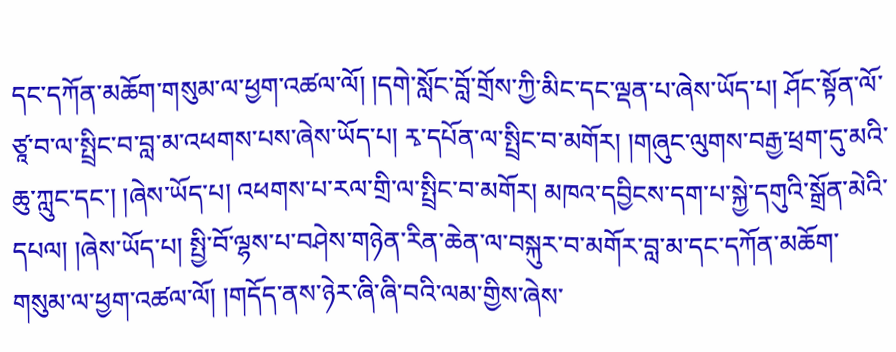དང་དཀོན་མཆོག་གསུམ་ལ་ཕྱག་འཚལ་ལོ། །དགེ་སློང་བློ་གྲོས་ཀྱི་མིང་དང་ལྡན་པ་ཞེས་ཡོད་པ། ཤོང་སྟོན་ལོ་ཙཱ་བ་ལ་སྤྲིང་བ་བླ་མ་འཕགས་པས་ཞེས་ཡོད་པ། རྭ་དཔོན་ལ་སྤྲིང་བ་མགོར། །གཞུང་ལུགས་བརྒྱ་ཕྲག་དུ་མའི་ཆུ་ཀླུང་དང་། །ཞེས་ཡོད་པ། འཕགས་པ་རལ་གྲི་ལ་སྤྲིང་བ་མགོར། མཁའ་དབྱིངས་དག་པ་སྐྱེ་དགུའི་སྒྲོན་མེའི་དཔལ། །ཞེས་ཡོད་པ། སྤྱི་བོ་ལྷས་པ་བཤེས་གཉེན་རིན་ཆེན་ལ་བསྐུར་བ་མགོར་བླ་མ་དང་དཀོན་མཆོག་གསུམ་ལ་ཕྱག་འཚལ་ལོ། །གདོད་ནས་ཉེར་ཞི་ཞི་བའི་ལམ་གྱིས་ཞེས་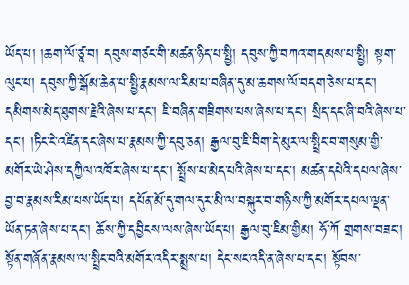ཡོད་པ། །ཆག་ལོ་ཙཱ་བ། དབུས་གཙང་གི་མཚན་ཉིད་པ་སྤྱི། དབུས་ཀྱི་བཀའ་གདམས་པ་སྤྱི། སྟག་ལུང་པ། དབུས་ཀྱི་སྒོམ་ཆེན་པ་སྤྱི་རྣམས་ལ་རིམ་པ་བཞིན་དུ་མ་ཆགས་ལོ་བདག་ཅེས་པ་དང་། དམིགས་མེད་ཐུགས་རྗེའི་ཞེས་པ་དང་། ཇི་བཞིན་གཟིགས་པས་ཞེས་པ་དང་། སྲིད་དང་ཞི་བའི་ཞེས་པ་དང་། །ཏིང་ངེ་འཛིན་དང་ཞེས་པ་རྣམས་ཀྱི་དབུ་ཅན། རྒྱལ་བུ་ཇི་བིག་དེ་མུར་ལ་སྤྲིང་བ་གསུམ་གྱི་མགོར་ཡེ་ཤེས་དཀྱིལ་འཁོར་ཞེས་པ་དང་། སྤྲོས་པ་མེད་པའི་ཞེས་པ་དང་། མཚན་དཔེའི་དཔལ་ཞེས་བྱ་བ་རྣམས་རིམ་པས་ཡོད་པ། དཔོན་མོ་དུ་གལ་དུར་མི་ལ་བསྐུར་བ་གཉིས་ཀྱི་མགོར་དཔལ་ལྡན་ཡོན་ཏན་ཞེས་པ་དང་། ཆོས་ཀྱི་དབྱིངས་ལས་ཞེས་ཡོད་པ། རྒྱལ་བུ་ཇིམ་གྱིམ། ཧོ་ཀོ གྲགས་བཟང་། སྟོན་གཞོན་རྣམས་ལ་སྤྲིང་བའི་མགོར་འདིར་སྨྲས་པ། དེང་སང་འདི་ན་ཞེས་པ་དང་། སྟོབས་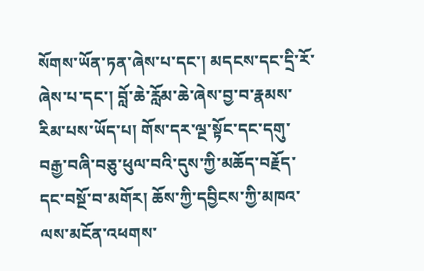སོགས་ཡོན་ཏན་ཞེས་པ་དང་། མདངས་དང་དྲི་རོ་ཞེས་པ་དང་། བློ་ཆེ་རློམ་ཆེ་ཞེས་བྱ་བ་རྣམས་རིམ་པས་ཡོད་པ། གོས་དར་ལྔ་སྟོང་དང་དགུ་བརྒྱ་བཞི་བཅུ་ཕུལ་བའི་དུས་ཀྱི་མཆོད་བརྗོད་དང་བསྔོ་བ་མགོར། ཆོས་ཀྱི་དབྱིངས་ཀྱི་མཁའ་ལས་མངོན་འཕགས་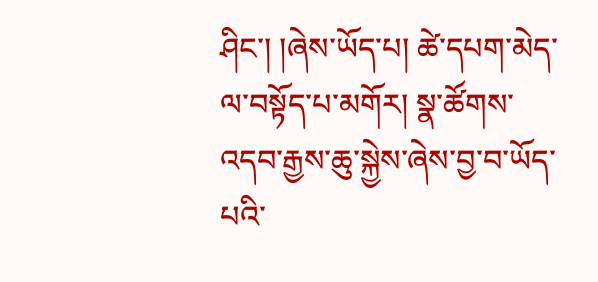ཤིང་། །ཞེས་ཡོད་པ། ཚེ་དཔག་མེད་ལ་བསྟོད་པ་མགོར། སྣ་ཚོགས་འདབ་རྒྱས་ཆུ་སྐྱེས་ཞེས་བྱ་བ་ཡོད་པའི་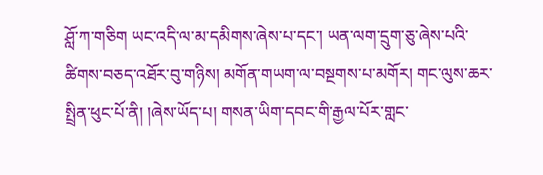ཤློ་ཀ་གཅིག ཡང་འདི་ལ་མ་དམིགས་ཞེས་པ་དང་། ཡན་ལག་དྲུག་ཅུ་ཞེས་པའི་ཚིགས་བཅད་འཐོར་བུ་གཉིས། མགོན་གཡག་ལ་བསྔགས་པ་མགོར། གང་ལུས་ཆར་སྤྲིན་ཕུང་པོ་ནི། །ཞེས་ཡོད་པ། གསན་ཡིག་དབང་གི་རྒྱལ་པོར་གླང་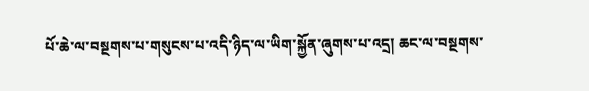པོ་ཆེ་ལ་བསྔགས་པ་གསུངས་པ་འདི་ཉིད་ལ་ཡིག་སྐྱོན་ཞུགས་པ་འདྲ། ཆང་ལ་བསྔགས་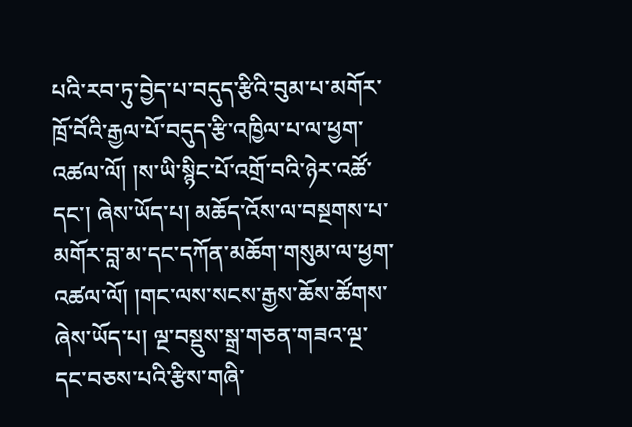པའི་རབ་ཏུ་བྱེད་པ་བདུད་རྩིའི་བུམ་པ་མགོར་ཁྲོ་བོའི་རྒྱལ་པོ་བདུད་རྩི་འཁྱིལ་པ་ལ་ཕྱག་འཚལ་ལོ། །ས་ཡི་སྙིང་པོ་འགྲོ་བའི་ཉེར་འཚོ་དང་། ཞེས་ཡོད་པ། མཆོད་འོས་ལ་བསྔགས་པ་མགོར་བླ་མ་དང་དཀོན་མཆོག་གསུམ་ལ་ཕྱག་འཚལ་ལོ། །གང་ལས་སངས་རྒྱས་ཆོས་ཚོགས་ཞེས་ཡོད་པ། ལྔ་བསྡུས་སྒྲ་གཅན་གཟའ་ལྔ་དང་བཅས་པའི་རྩིས་གཞི་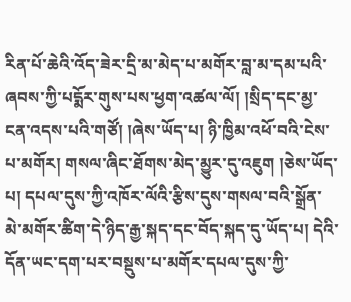རིན་པོ་ཆེའི་འོད་ཟེར་དྲི་མ་མེད་པ་མགོར་བླ་མ་དམ་པའི་ཞབས་ཀྱི་པདྨོར་གུས་པས་ཕྱག་འཚལ་ལོ། །སྲིད་དང་མྱ་ངན་འདས་པའི་གཙོ། །ཞེས་ཡོད་པ། ཉི་ཁྱིམ་འཕོ་བའི་ངེས་པ་མགོར། གསལ་ཞིང་ཐོགས་མེད་མྱུར་དུ་འཇུག །ཅེས་ཡོད་པ། དཔལ་དུས་ཀྱི་འཁོར་ལོའི་རྩིས་དུས་གསལ་བའི་སྒྲོན་མེ་མགོར་ཚིག་དེ་ཉིད་རྒྱ་སྐད་དང་བོད་སྐད་དུ་ཡོད་པ། དེའི་དོན་ཡང་དག་པར་བསྡུས་པ་མགོར་དཔལ་དུས་ཀྱི་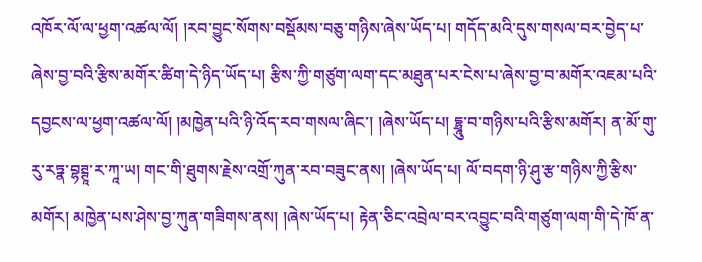འཁོར་ལོ་ལ་ཕྱག་འཚལ་ལོ། །རབ་བྱུང་སོགས་བསྡོམས་བཅུ་གཉིས་ཞེས་ཡོད་པ། གདོད་མའི་དུས་གསལ་བར་བྱེད་པ་ཞེས་བྱ་བའི་རྩིས་མགོར་ཚིག་དེ་ཉིད་ཡོད་པ། རྩིས་ཀྱི་གཙུག་ལག་དང་མཐུན་པར་ངེས་པ་ཞེས་བྱ་བ་མགོར་འཇམ་པའི་དབྱངས་ལ་ཕྱག་འཚལ་ལོ། །མཁྱེན་པའི་ཉི་འོད་རབ་གསལ་ཞིང་། །ཞེས་ཡོད་པ། དྷྲཱུ་བ་གཉིས་པའི་རྩིས་མགོར། ན་མོ་གུ་རུ་རཏྣ་བྷཊྚཱ་ར་ཀཱ་ཡ། གང་གི་ཐུགས་རྗེས་འགྲོ་ཀུན་རབ་བཟུང་ནས། །ཞེས་ཡོད་པ། ལོ་བདག་ཉི་ཤུ་རྩ་གཉིས་ཀྱི་རྩིས་མགོར། མཁྱེན་པས་ཤེས་བྱ་ཀུན་གཟིགས་ནས། །ཞེས་ཡོད་པ། རྟེན་ཅིང་འབྲེལ་བར་འབྱུང་བའི་གཙུག་ལག་གི་དེ་ཁོ་ན་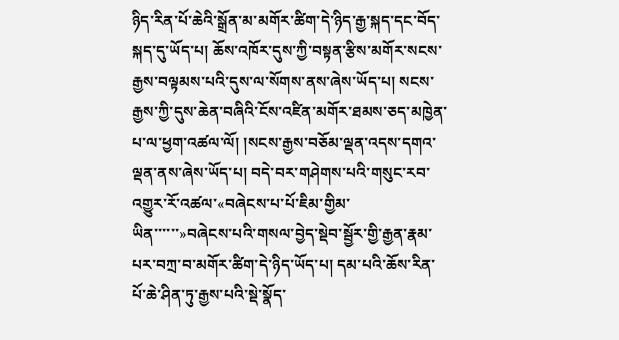ཉིད་རིན་པོ་ཆེའི་སྒྲོན་མ་མགོར་ཚིག་དེ་ཉིད་རྒྱ་སྐད་དང་བོད་སྐད་དུ་ཡོད་པ། ཆོས་འཁོར་དུས་ཀྱི་བསྟན་རྩིས་མགོར་སངས་རྒྱས་བལྟམས་པའི་དུས་ལ་སོགས་ནས་ཞེས་ཡོད་པ། སངས་རྒྱས་ཀྱི་དུས་ཆེན་བཞིའི་ངོས་འཛིན་མགོར་ཐམས་ཅད་མཁྱེན་པ་ལ་ཕྱག་འཚལ་ལོ། །སངས་རྒྱས་བཅོམ་ལྡན་འདས་དགའ་ལྡན་ནས་ཞེས་ཡོད་པ། བདེ་བར་གཤེགས་པའི་གསུང་རབ་འགྱུར་རོ་འཚལ་«བཞེངས་པ་པོ་ཇིམ་གྱིམ་ཡིན་་་་་་»བཞེངས་པའི་གསལ་བྱེད་སྡེབ་སྦྱོར་གྱི་རྒྱན་རྣམ་པར་བཀྲ་བ་མགོར་ཚིག་དེ་ཉིད་ཡོད་པ། དམ་པའི་ཆོས་རིན་པོ་ཆེ་ཤིན་ཏུ་རྒྱས་པའི་སྡེ་སྣོད་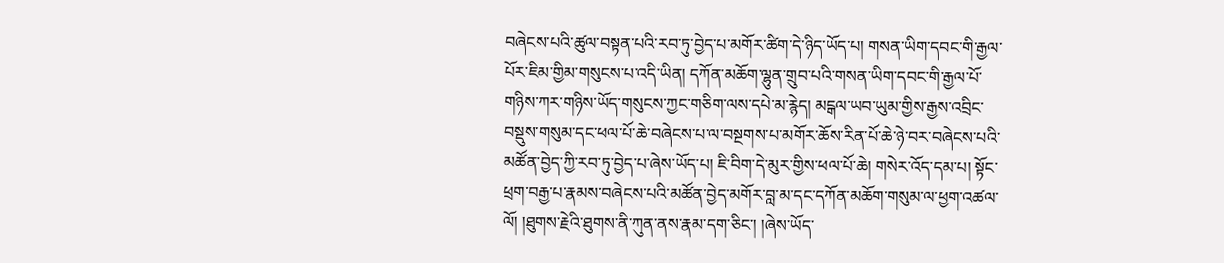བཞེངས་པའི་ཚུལ་བསྟན་པའི་རབ་ཏུ་བྱེད་པ་མགོར་ཚིག་དེ་ཉིད་ཡོད་པ། གསན་ཡིག་དབང་གི་རྒྱལ་པོར་ཇིམ་གྱིམ་གསུངས་པ་འདི་ཡིན། དཀོན་མཆོག་ལྷུན་གྲུབ་པའི་གསན་ཡིག་དབང་གི་རྒྱལ་པོ་གཉིས་ཀར་གཉིས་ཡོད་གསུངས་ཀྱང་གཅིག་ལས་དཔེ་མ་རྙེད། མངྒལ་ཡབ་ཡུམ་གྱིས་རྒྱས་འབྲིང་བསྡུས་གསུམ་དང་ཕལ་པོ་ཆེ་བཞེངས་པ་ལ་བསྔགས་པ་མགོར་ཆོས་རིན་པོ་ཆེ་ཉེ་བར་བཞེངས་པའི་མཚོན་བྱེད་ཀྱི་རབ་ཏུ་བྱེད་པ་ཞེས་ཡོད་པ། ཇི་བིག་དེ་མུར་གྱིས་ཕལ་པོ་ཆེ། གསེར་འོད་དམ་པ། སྟོང་ཕྲག་བརྒྱ་པ་རྣམས་བཞེངས་པའི་མཚོན་བྱེད་མགོར་བླ་མ་དང་དཀོན་མཆོག་གསུམ་ལ་ཕྱག་འཚལ་ལོ། །ཐུགས་རྗེའི་ཐུགས་ནི་ཀུན་ནས་རྣམ་དག་ཅིང་། །ཞེས་ཡོད་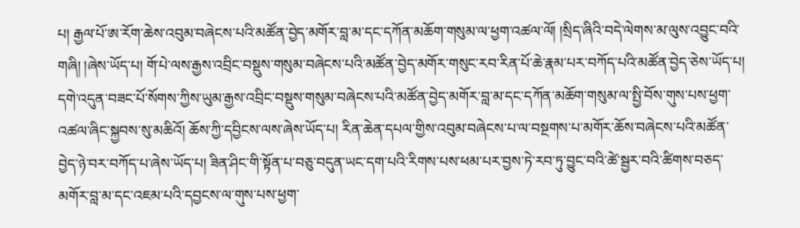པ། རྒྱལ་པོ་ཨ་རོག་ཆེས་འབུམ་བཞེངས་པའི་མཚོན་བྱེད་མགོར་བླ་མ་དང་དཀོན་མཆོག་གསུམ་ལ་ཕྱག་འཚལ་ལོ། །སྲིད་ཞིའི་བདེ་ལེགས་མ་ལུས་འབྱུང་བའི་གཞི། །ཞེས་ཡོད་པ། གོ་པེ་ལས་རྒྱས་འབྲིང་བསྡུས་གསུམ་བཞེངས་པའི་མཚོན་བྱེད་མགོར་གསུང་རབ་རིན་པོ་ཆེ་རྣམ་པར་བཀོད་པའི་མཚོན་བྱེད་ཅེས་ཡོད་པ། དགེ་འདུན་བཟང་པོ་སོགས་ཀྱིས་ཡུམ་རྒྱས་འབྲིང་བསྡུས་གསུམ་བཞེངས་པའི་མཚོན་བྱེད་མགོར་བླ་མ་དང་དཀོན་མཆོག་གསུམ་ལ་སྤྱི་བོས་གུས་པས་ཕྱག་འཚལ་ཞིང་སྐྱབས་སུ་མཆིའོ། ཆོས་ཀྱི་དབྱིངས་ལས་ཞེས་ཡོད་པ། རིན་ཆེན་དཔལ་གྱིས་འབུམ་བཞེངས་པ་ལ་བསྔགས་པ་མགོར་ཆོས་བཞེངས་པའི་མཚོན་བྱེད་ཉེ་བར་བཀོད་པ་ཞེས་ཡོད་པ། ཟིན་ཤིང་གི་སྟོན་པ་བཅུ་བདུན་ཡང་དག་པའི་རིགས་པས་ཕམ་པར་བྱས་ཏེ་རབ་ཏུ་བྱུང་བའི་ཚེ་སྦྱར་བའི་ཚིགས་བཅད་མགོར་བླ་མ་དང་འཇམ་པའི་དབྱངས་ལ་གུས་པས་ཕྱག་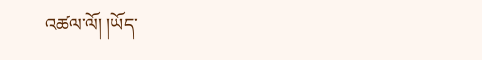འཚལ་ལོ། །ཡོད་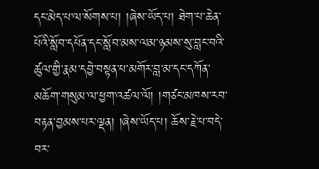དང་མེད་པ་ལ་སོགས་པ། །ཞེས་ཡོད་པ། ཐེག་པ་ཆེན་པོའི་སློབ་དཔོན་དང་སློབ་མས་ལམ་ཉམས་སུ་བླང་བའི་ཚུལ་གྱི་རྣམ་དབྱེ་བསྟན་པ་མགོར་བླ་མ་དང་དཀོན་མཆོག་གསུམ་ལ་ཕྱག་འཚལ་ལོ། །གཙང་མཁས་རབ་བརྟན་བྱམས་པར་ལྡན། །ཞེས་ཡོད་པ། ཆོས་རྗེ་པ་བདེ་བར་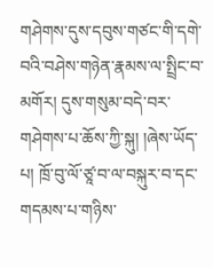གཤེགས་དུས་དབུས་གཙང་གི་དགེ་བའི་བཤེས་གཉེན་རྣམས་ལ་སྤྲིང་བ་མགོར། དུས་གསུམ་བདེ་བར་གཤེགས་པ་ཆོས་ཀྱི་སྐུ། །ཞེས་ཡོད་པ། ཁྲོ་བུ་ལོ་ཙཱ་བ་ལ་བསྐུར་བ་དང་གདམས་པ་གཉིས་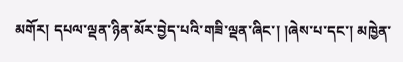མགོར། དཔལ་ལྡན་ཉིན་མོར་བྱེད་པའི་གཟི་ལྡན་ཞིང་། །ཞེས་པ་དང་། མཁྱེན་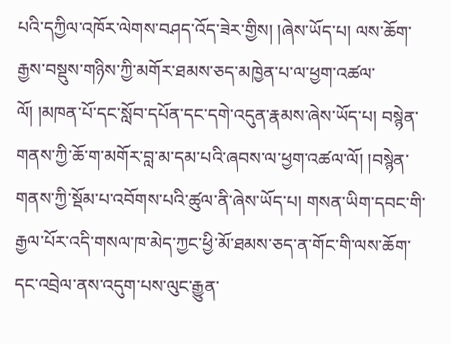པའི་དཀྱིལ་འཁོར་ལེགས་བཤད་འོད་ཟེར་གྱིས། །ཞེས་ཡོད་པ། ལས་ཆོག་རྒྱས་བསྡུས་གཉིས་ཀྱི་མགོར་ཐམས་ཅད་མཁྱེན་པ་ལ་ཕྱག་འཚལ་ལོ། །མཁན་པོ་དང་སློབ་དཔོན་དང་དགེ་འདུན་རྣམས་ཞེས་ཡོད་པ། བསྙེན་གནས་ཀྱི་ཆོ་ག་མགོར་བླ་མ་དམ་པའི་ཞབས་ལ་ཕྱག་འཚལ་ལོ། །བསྙེན་གནས་ཀྱི་སྡོམ་པ་འབོགས་པའི་ཚུལ་ནི་ཞེས་ཡོད་པ། གསན་ཡིག་དབང་གི་རྒྱལ་པོར་འདི་གསལ་ཁ་མེད་ཀྱང་ཕྱི་མོ་ཐམས་ཅད་ན་གོང་གི་ལས་ཆོག་དང་འབྲེལ་ནས་འདུག་པས་ལུང་རྒྱུན་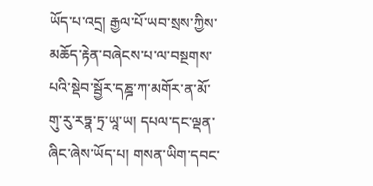ཡོད་པ་འདྲ། རྒྱལ་པོ་ཡབ་སྲས་ཀྱིས་མཆོད་རྟེན་བཞེངས་པ་ལ་བསྔགས་པའི་སྡེབ་སྦྱོར་དཎྜ་ཀ་མགོར་ན་མོ་གུ་རུ་རཏྣ་ཏྲ་ཡཱ་ཡ། དཔལ་དང་ལྡན་ཞིང་ཞེས་ཡོད་པ། གསན་ཡིག་དབང་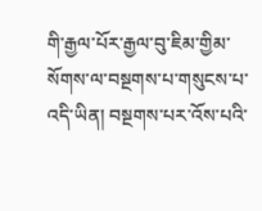གི་རྒྱལ་པོར་རྒྱལ་བུ་ཇིམ་གྱིམ་སོགས་ལ་བསྔགས་པ་གསུངས་པ་འདི་ཡིན། བསྔགས་པར་འོས་པའི་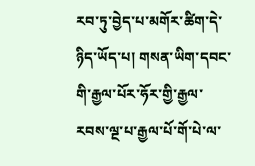རབ་ཏུ་བྱེད་པ་མགོར་ཚིག་དེ་ཉིད་ཡོད་པ། གསན་ཡིག་དབང་གི་རྒྱལ་པོར་ཧོར་གྱི་རྒྱལ་རབས་ལྔ་པ་རྒྱལ་པོ་གོ་པེ་ལ་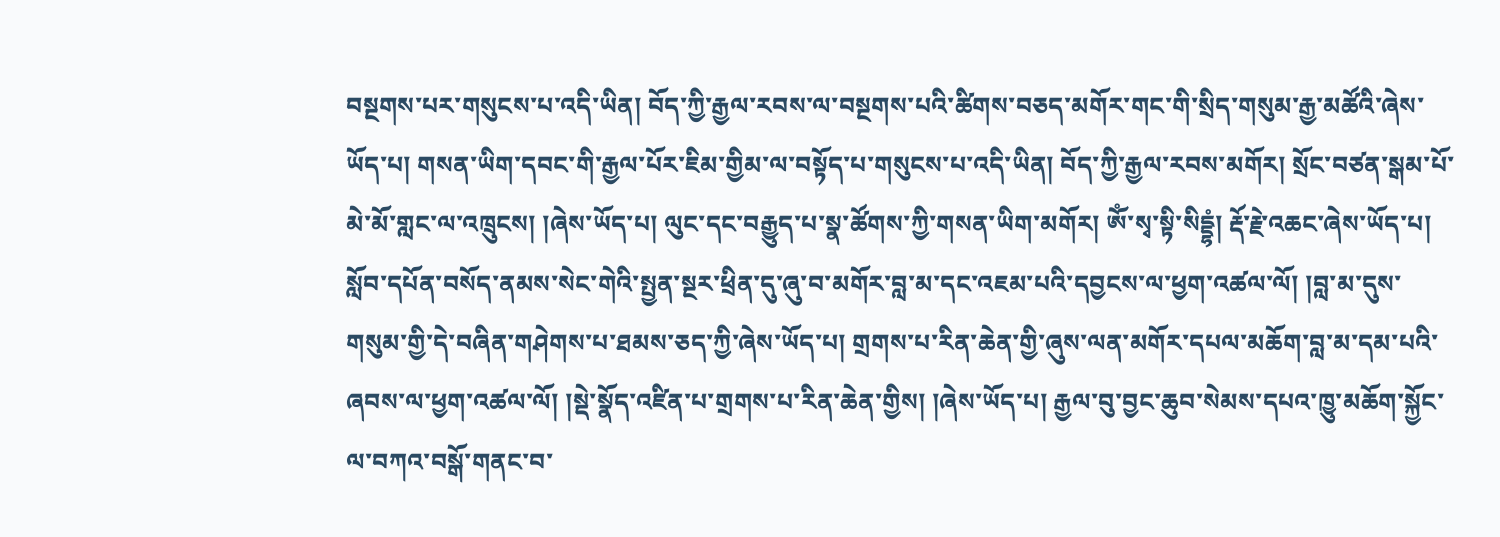བསྔགས་པར་གསུངས་པ་འདི་ཡིན། བོད་ཀྱི་རྒྱལ་རབས་ལ་བསྔགས་པའི་ཚིགས་བཅད་མགོར་གང་གི་སྲིད་གསུམ་རྒྱ་མཚོའི་ཞེས་ཡོད་པ། གསན་ཡིག་དབང་གི་རྒྱལ་པོར་ཇིམ་གྱིམ་ལ་བསྟོད་པ་གསུངས་པ་འདི་ཡིན། བོད་ཀྱི་རྒྱལ་རབས་མགོར། སྲོང་བཙན་སྒམ་པོ་མེ་མོ་གླང་ལ་འཁྲུངས། །ཞེས་ཡོད་པ། ལུང་དང་བརྒྱུད་པ་སྣ་ཚོགས་ཀྱི་གསན་ཡིག་མགོར། ཨོཾ་སྭ་སྟི་སིདྡྷཾ། རྡོ་རྗེ་འཆང་ཞེས་ཡོད་པ། སློབ་དཔོན་བསོད་ནམས་སེང་གེའི་སྤྱན་སྔར་ཕྲིན་དུ་ཞུ་བ་མགོར་བླ་མ་དང་འཇམ་པའི་དབྱངས་ལ་ཕྱག་འཚལ་ལོ། །བླ་མ་དུས་གསུམ་གྱི་དེ་བཞིན་གཤེགས་པ་ཐམས་ཅད་ཀྱི་ཞེས་ཡོད་པ། གྲགས་པ་རིན་ཆེན་གྱི་ཞུས་ལན་མགོར་དཔལ་མཆོག་བླ་མ་དམ་པའི་ཞབས་ལ་ཕྱག་འཚལ་ལོ། །སྡེ་སྣོད་འཛིན་པ་གྲགས་པ་རིན་ཆེན་གྱིས། །ཞེས་ཡོད་པ། རྒྱལ་བུ་བྱང་ཆུབ་སེམས་དཔའ་ཁྱུ་མཆོག་སྐྱོང་ལ་བཀའ་བསྒོ་གནང་བ་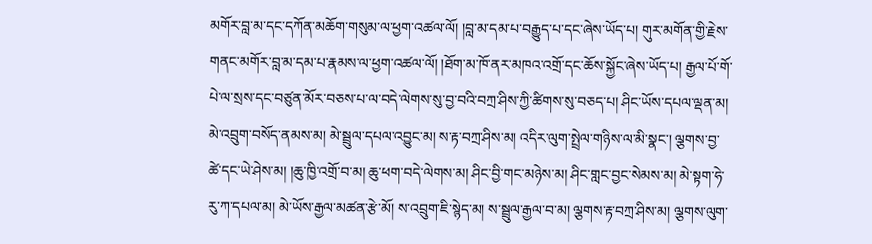མགོར་བླ་མ་དང་དཀོན་མཆོག་གསུམ་ལ་ཕྱག་འཚལ་ལོ། །བླ་མ་དམ་པ་བརྒྱུད་པ་དང་ཞེས་ཡོད་པ། གུར་མགོན་གྱི་རྗེས་གནང་མགོར་བླ་མ་དམ་པ་རྣམས་ལ་ཕྱག་འཚལ་ལོ། །ཐོག་མ་ཁོ་ནར་མཁའ་འགྲོ་དང་ཆོས་སྐྱོང་ཞེས་ཡོད་པ། རྒྱལ་པོ་གོ་པེ་ལ་སྲས་དང་བཙུན་མོར་བཅས་པ་ལ་བདེ་ལེགས་སུ་བྱ་བའི་བཀྲ་ཤིས་ཀྱི་ཚིགས་སུ་བཅད་པ། ཤིང་ཡོས་དཔལ་ལྡན་མ། མེ་འབྲུག་བསོད་ནམས་མ། མེ་སྦྲུལ་དཔལ་འབྱུང་མ། ས་རྟ་བཀྲ་ཤིས་མ། འདིར་ལུག་སྤྲེལ་གཉིས་ལ་མི་སྣང་། ལྕགས་བྱ་ཚེ་དང་ཡེ་ཤེས་མ། །ཆུ་ཁྱི་འགྲོ་བ་མ། ཆུ་ཕག་བདེ་ལེགས་མ། ཤིང་བྱི་གང་མཉེས་མ། ཤིང་གླང་བྱང་སེམས་མ། མེ་སྟག་ཧེ་རུ་ཀ་དཔལ་མ། མེ་ཡོས་རྒྱལ་མཚན་རྩེ་མོ། ས་འབྲུག་ཇི་སྙེད་མ། ས་སྦྲུལ་རྒྱལ་བ་མ། ལྕགས་རྟ་བཀྲ་ཤིས་མ། ལྕགས་ལུག་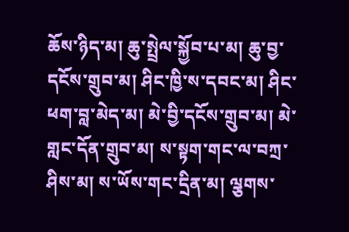ཆོས་ཉིད་མ། ཆུ་སྤྲེལ་སྐྱོབ་པ་མ། ཆུ་བྱ་དངོས་གྲུབ་མ། ཤིང་ཁྱི་ས་དབང་མ། ཤིང་ཕག་བླ་མེད་མ། མེ་བྱི་དངོས་གྲུབ་མ། མེ་གླང་དོན་གྲུབ་མ། ས་སྟག་གང་ལ་བཀྲ་ཤིས་མ། ས་ཡོས་གང་དྲིན་མ། ལྕགས་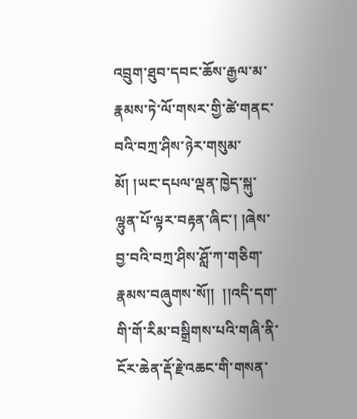འབྲུག་ཐུབ་དབང་ཆོས་རྒྱལ་མ་རྣམས་ཏེ་ལོ་གསར་གྱི་ཚེ་གནང་བའི་བཀྲ་ཤིས་ཉེར་གསུམ་མོ། །ཡང་དཔལ་ལྡན་ཁྱེད་སྐུ་ལྷུན་པོ་ལྟར་བརྟན་ཞིང་། །ཞེས་བྱ་བའི་བཀྲ་ཤིས་ཤློ་ཀ་གཅིག་རྣམས་བཞུགས་སོ།།  །།འདི་དག་གི་གོ་རིམ་བསྒྲིགས་པའི་གཞི་ནི་ངོར་ཆེན་རྡོ་རྗེ་འཆང་གི་གསན་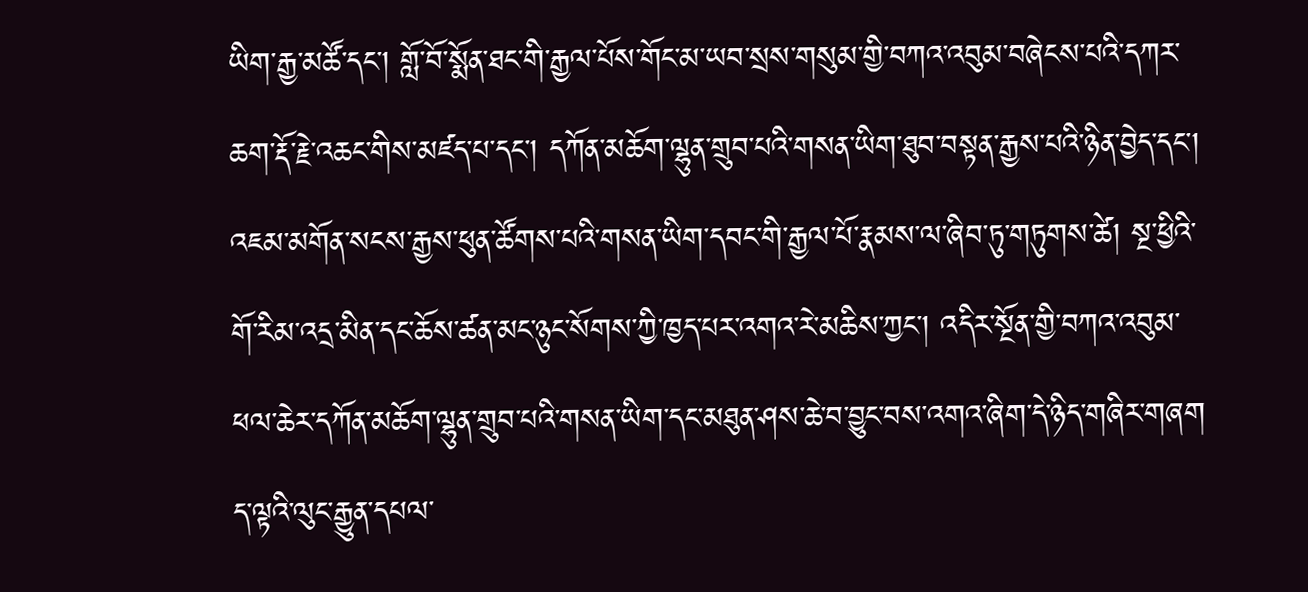ཡིག་རྒྱ་མཚོ་དང་། གློ་བོ་སྨོན་ཐང་གི་རྒྱལ་པོས་གོང་མ་ཡབ་སྲས་གསུམ་གྱི་བཀའ་འབུམ་བཞེངས་པའི་དཀར་ཆག་རྡོ་རྗེ་འཆང་གིས་མཛད་པ་དང་། དཀོན་མཆོག་ལྷུན་གྲུབ་པའི་གསན་ཡིག་ཐུབ་བསྟན་རྒྱས་པའི་ཉིན་བྱེད་དང་། འཇམ་མགོན་སངས་རྒྱས་ཕུན་ཚོགས་པའི་གསན་ཡིག་དབང་གི་རྒྱལ་པོ་རྣམས་ལ་ཞིབ་ཏུ་གཏུགས་ཚེ། སྔ་ཕྱིའི་གོ་རིམ་འདྲ་མིན་དང་ཆོས་ཚན་མང་ཉུང་སོགས་ཀྱི་ཁྱད་པར་འགའ་རེ་མཆིས་ཀྱང་། འདིར་སྔོན་གྱི་བཀའ་འབུམ་ཕལ་ཆེར་དཀོན་མཆོག་ལྷུན་གྲུབ་པའི་གསན་ཡིག་དང་མཐུན་ཤས་ཆེ་བ་བྱུང་བས་འགའ་ཞིག་དེ་ཉིད་གཞིར་གཞག ད་ལྟའི་ལུང་རྒྱུན་དཔལ་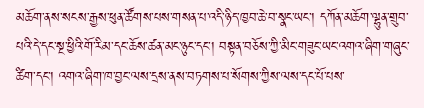མཆོག་ནས་སངས་རྒྱས་ཕུན་ཚོགས་པས་གསན་པ་འདི་ཉིད་ཁྱབ་ཆེ་བ་སྣང་ཡང་། དཀོན་མཆོག་ལྷུན་གྲུབ་པའི་དེ་དང་སྔ་ཕྱིའི་གོ་རིམ་དང་ཆོས་ཚན་མང་ཉུང་དང་། བསྟན་བཅོས་ཀྱི་མིང་གཟུང་ཡང་འགའ་ཞིག་གཞུང་ཚིག་དང་། འགའ་ཞིག་ཁ་བྱང་ལས་དྲས་ནས་བཏགས་པ་སོགས་ཀྱིས་ལས་དང་པོ་པས་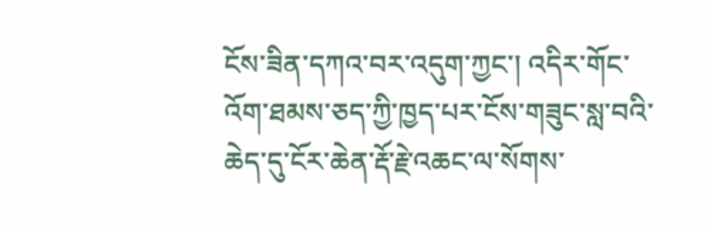ངོས་ཟིན་དཀའ་བར་འདུག་ཀྱང་། འདིར་གོང་འོག་ཐམས་ཅད་ཀྱི་ཁྱད་པར་ངོས་གཟུང་སླ་བའི་ཆེད་དུ་ངོར་ཆེན་རྡོ་རྗེ་འཆང་ལ་སོགས་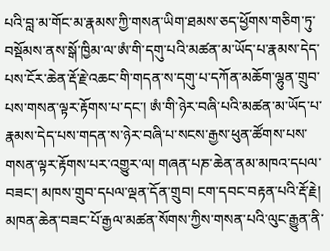པའི་བླ་མ་གོང་མ་རྣམས་ཀྱི་གསན་ཡིག་ཐམས་ཅད་ཕྱོགས་གཅིག་ཏུ་བསྡོམས་ནས་སྒོ་ཁྱིམ་ལ་ཨཾ་གི་དགུ་པའི་མཚན་མ་ཡོད་པ་རྣམས་དེད་པས་ངོར་ཆེན་རྡོ་རྗེ་འཆང་གི་གདན་ས་དགུ་པ་དཀོན་མཆོག་ལྷུན་གྲུབ་པས་གསན་ལྟར་རྟོགས་པ་དང་། ཨཾ་གི་ཉེར་བཞི་པའི་མཚན་མ་ཡོད་པ་རྣམས་དེད་པས་གདན་ས་ཉེར་བཞི་པ་སངས་རྒྱས་ཕུན་ཚོགས་པས་གསན་ལྟར་རྟོགས་པར་འགྱུར་ལ། གཞན་པཎ་ཆེན་ནམ་མཁའ་དཔལ་བཟང་། མཁས་གྲུབ་དཔལ་ལྡན་དོན་གྲུབ། ངག་དབང་བརྟན་པའི་རྡོ་རྗེ། མཁན་ཆེན་བཟང་པོ་རྒྱལ་མཚན་སོགས་ཀྱིས་གསན་པའི་ལུང་རྒྱུན་ནི་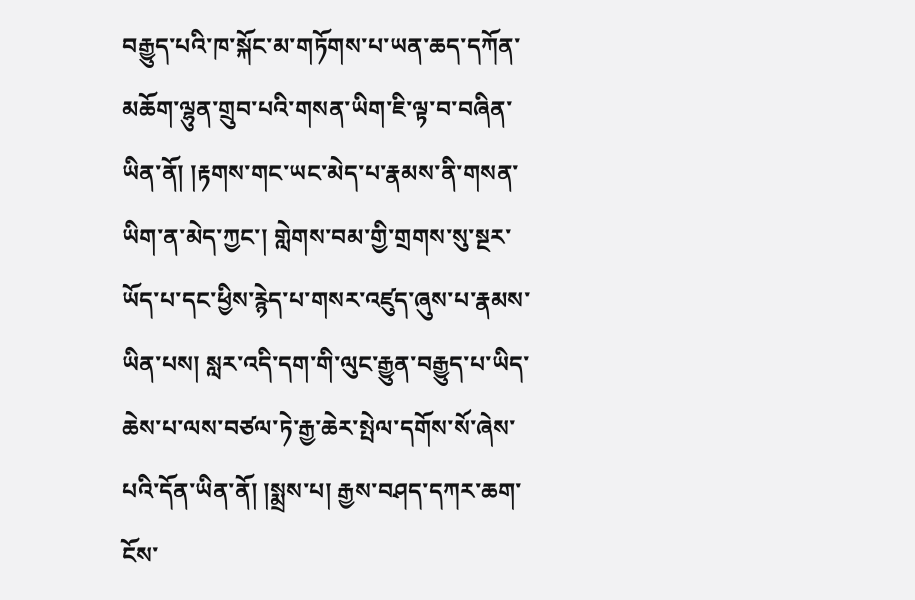བརྒྱུད་པའི་ཁ་སྐོང་མ་གཏོགས་པ་ཡན་ཆད་དཀོན་མཆོག་ལྷུན་གྲུབ་པའི་གསན་ཡིག་ཇི་ལྟ་བ་བཞིན་ཡིན་ནོ། །རྟགས་གང་ཡང་མེད་པ་རྣམས་ནི་གསན་ཡིག་ན་མེད་ཀྱང་། གླེགས་བམ་གྱི་གྲགས་སུ་སྔར་ཡོད་པ་དང་ཕྱིས་རྙེད་པ་གསར་འཛུད་ཞུས་པ་རྣམས་ཡིན་པས། སླར་འདི་དག་གི་ལུང་རྒྱུན་བརྒྱུད་པ་ཡིད་ཆེས་པ་ལས་བཙལ་ཏེ་རྒྱ་ཆེར་སྤེལ་དགོས་སོ་ཞེས་པའི་དོན་ཡིན་ནོ། །སྨྲས་པ། རྒྱས་བཤད་དཀར་ཆག་ངོས་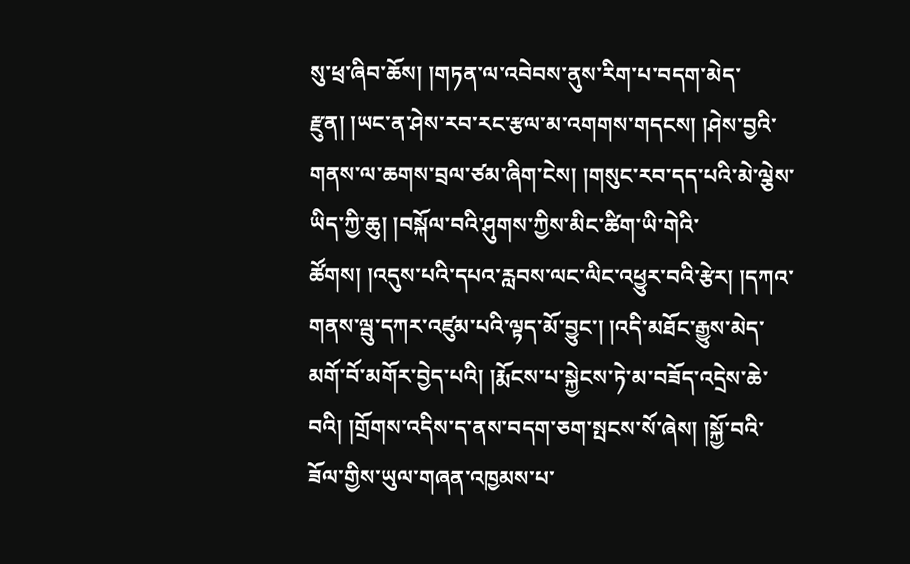སུ་ཕྲ་ཞིབ་ཆོས། །གཏན་ལ་འབེབས་ནུས་རིག་པ་བདག་མེད་རྫུན། །ཡང་ན་ཤེས་རབ་རང་རྩལ་མ་འགགས་གདངས། །ཤེས་བྱའི་གནས་ལ་ཆགས་བྲལ་ཙམ་ཞིག་ངེས། །གསུང་རབ་དད་པའི་མེ་ལྕེས་ཡིད་ཀྱི་ཆུ། །བསྐོལ་བའི་ཤུགས་ཀྱིས་མིང་ཚིག་ཡི་གེའི་ཚོགས། །འདུས་པའི་དཔའ་རླབས་ལང་ལིང་འཕྱུར་བའི་རྩེར། །དཀའ་གནས་ལྦུ་དཀར་འཛུམ་པའི་ལྟད་མོ་བྱུང་། །འདི་མཐོང་རྒྱུས་མེད་མགོ་བོ་མགོར་བྱེད་པའི། །རྨོངས་པ་སྐྱེངས་ཏེ་མ་བཟོད་འདྲེས་ཆེ་བའི། །གྲོགས་འདིས་ད་ནས་བདག་ཅག་སྤངས་སོ་ཞེས། །སྐྱོ་བའི་ཟོལ་གྱིས་ཡུལ་གཞན་འཁྱམས་པ་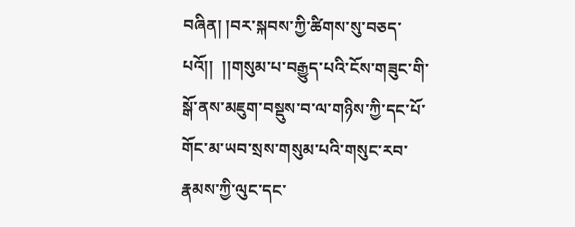བཞིན། །བར་སྐབས་ཀྱི་ཚིགས་སུ་བཅད་པའོ།།  །།གསུམ་པ་བརྒྱུད་པའི་ངོས་གཟུང་གི་སྒོ་ནས་མཇུག་བསྡུས་བ་ལ་གཉིས་ཀྱི་དང་པོ་གོང་མ་ཡབ་སྲས་གསུམ་པའི་གསུང་རབ་རྣམས་ཀྱི་ལུང་དང་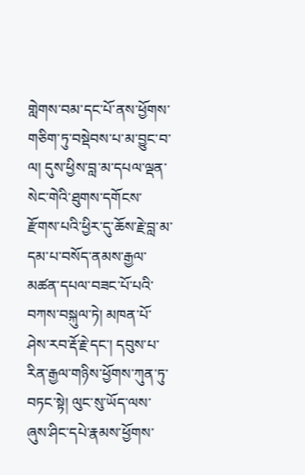གླེགས་བམ་དང་པོ་ནས་ཕྱོགས་གཅིག་ཏུ་བསྡེབས་པ་མ་བྱུང་བ་ལ། དུས་ཕྱིས་བླ་མ་དཔལ་ལྡན་སེང་གེའི་ཐུགས་དགོངས་རྫོགས་པའི་ཕྱིར་དུ་ཆོས་རྗེ་བླ་མ་དམ་པ་བསོད་ནམས་རྒྱལ་མཚན་དཔལ་བཟང་པོ་པའི་བཀས་བསྐུལ་ཏེ། མཁན་པོ་ཤེས་རབ་རྡོ་རྗེ་དང་། དབུས་པ་རིན་རྒྱལ་གཉིས་ཕྱོགས་ཀུན་ཏུ་བཏང་སྟེ། ལུང་སུ་ཡོད་ལས་ཞུས་ཤིང་དཔེ་རྣམས་ཕྱོགས་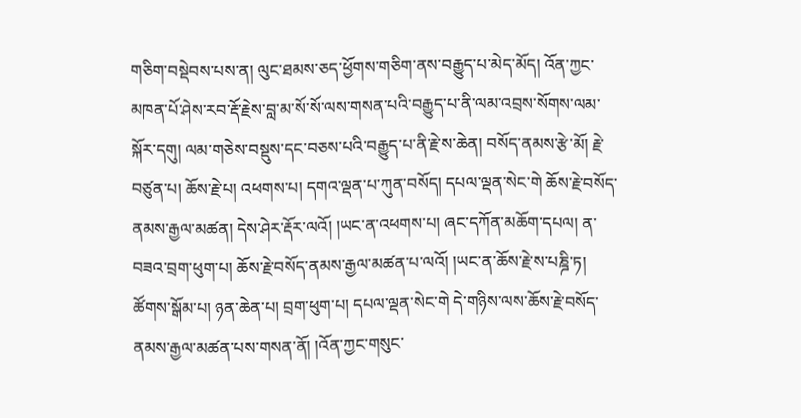གཅིག་བསྡེབས་པས་ན། ལུང་ཐམས་ཅད་ཕྱོགས་གཅིག་ནས་བརྒྱུད་པ་མེད་མོད། འོན་ཀྱང་མཁན་པོ་ཤེས་རབ་རྡོ་རྗེས་བླ་མ་སོ་སོ་ལས་གསན་པའི་བརྒྱུད་པ་ནི་ལམ་འབྲས་སོགས་ལམ་སྐོར་དགུ། ལམ་གཅེས་བསྡུས་དང་བཅས་པའི་བརྒྱུད་པ་ནི་རྗེ་ས་ཆེན། བསོད་ནམས་རྩེ་མོ། རྗེ་བཙུན་པ། ཆོས་རྗེ་པ། འཕགས་པ། དགའ་ལྡན་པ་ཀུན་བསོད། དཔལ་ལྡན་སེང་གེ ཆོས་རྗེ་བསོད་ནམས་རྒྱལ་མཚན། དེས་ཤེར་རྡོར་ལའོ། །ཡང་ན་འཕགས་པ། ཞང་དཀོན་མཆོག་དཔལ། ན་བཟའ་བྲག་ཕུག་པ། ཆོས་རྗེ་བསོད་ནམས་རྒྱལ་མཚན་པ་ལའོ། །ཡང་ན་ཆོས་རྗེ་ས་པཎྜི་ཏ། ཚོགས་སྒོམ་པ། ཉན་ཆེན་པ། བྲག་ཕུག་པ། དཔལ་ལྡན་སེང་གེ དེ་གཉིས་ལས་ཆོས་རྗེ་བསོད་ནམས་རྒྱལ་མཚན་པས་གསན་ནོ། །འོན་ཀྱང་གསུང་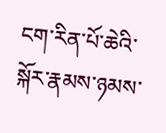ངག་རིན་པོ་ཆེའི་སྐོར་རྣམས་ཉམས་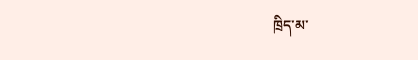ཁྲིད་མ་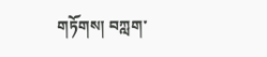གཏོགས། བཀླག་